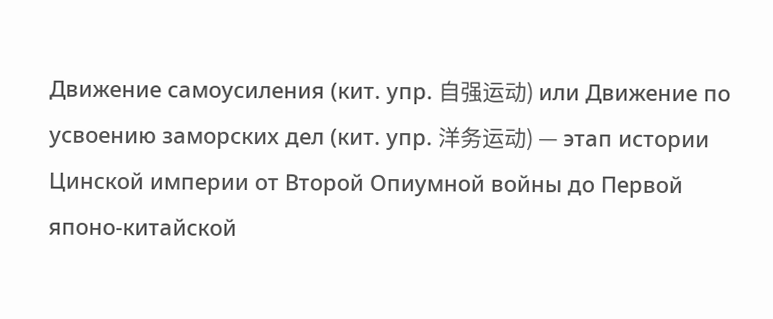Движение самоусиления (кит. упр. 自强运动) или Движение по усвоению заморских дел (кит. упр. 洋务运动) — этап истории Цинской империи от Второй Опиумной войны до Первой японо-китайской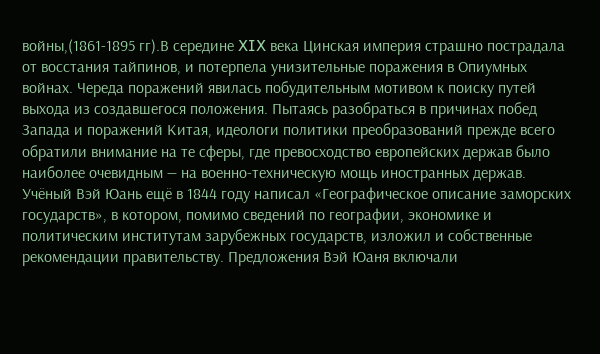войны,(1861-1895 гг).В середине XIX века Цинская империя страшно пострадала от восстания тайпинов, и потерпела унизительные поражения в Опиумных войнах. Череда поражений явилась побудительным мотивом к поиску путей выхода из создавшегося положения. Пытаясь разобраться в причинах побед Запада и поражений Китая, идеологи политики преобразований прежде всего обратили внимание на те сферы, где превосходство европейских держав было наиболее очевидным — на военно-техническую мощь иностранных держав.
Учёный Вэй Юань ещё в 1844 году написал «Географическое описание заморских государств», в котором, помимо сведений по географии, экономике и политическим институтам зарубежных государств, изложил и собственные рекомендации правительству. Предложения Вэй Юаня включали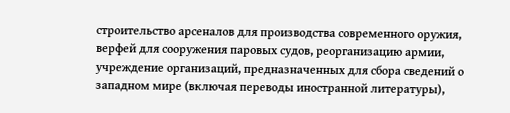строительство арсеналов для производства современного оружия, верфей для сооружения паровых судов, реорганизацию армии, учреждение организаций, предназначенных для сбора сведений о западном мире (включая переводы иностранной литературы),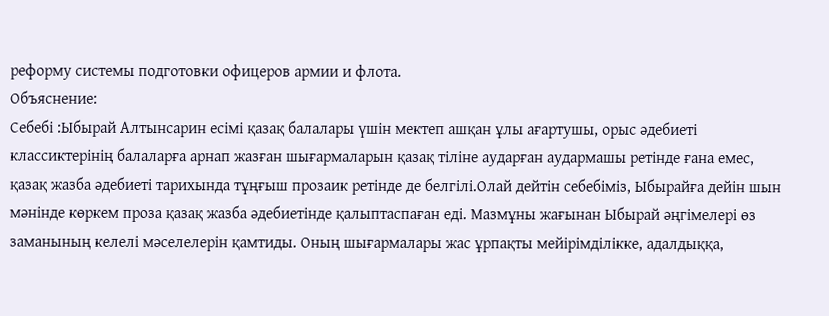реформу системы подготовки офицеров армии и флота.
Объяснение:
Себебі :Ыбырай Алтынсарин есімі қазақ балалары үшін мектеп ашқан ұлы ағартушы, орыс әдебиеті классиктерінің балаларға арнап жазған шығармаларын қазақ тіліне аударған аудармашы ретінде ғана емес, қазақ жазба әдебиеті тарихында тұңғыш прозаик ретінде де белгілі.Олай дейтін себебіміз, Ыбырайға дейін шын мәнінде көркем проза қазақ жазба әдебиетінде қалыптаспаған еді. Мазмұны жағынан Ыбырай әңгімелері өз заманының келелі мәселелерін қамтиды. Оның шығармалары жас ұрпақты мейірімділікке, адалдыққа,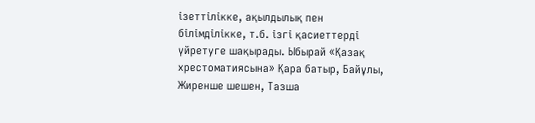ізеттілікке, ақылдылық пен білімділікке, т.б. ізгі қасиеттерді үйретуге шақырады. Ыбырай «Қазақ хрестоматиясына» Қара батыр, Байұлы, Жиренше шешен, Тазша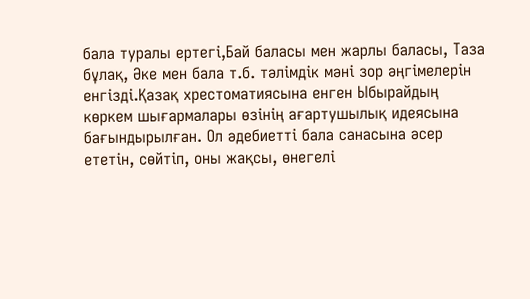бала туралы ертегі,Бай баласы мен жарлы баласы, Таза бұлақ, Әке мен бала т.б. тәлімдік мәні зор әңгімелерін енгізді.Қазақ хрестоматиясына енген Ыбырайдың көркем шығармалары өзінің ағартушылық идеясына бағындырылған. Ол әдебиетті бала санасына әсер ететін, сөйтіп, оны жақсы, өнегелі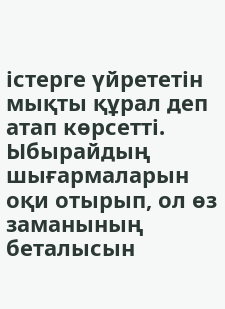істерге үйрететін мықты құрал деп атап көрсетті.
Ыбырайдың шығармаларын оқи отырып, ол өз заманының беталысын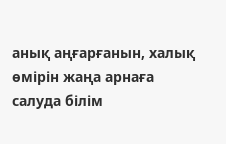анық аңғарғанын, халық өмірін жаңа арнаға салуда білім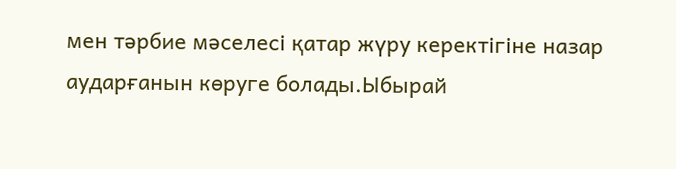мен тәрбие мәселесі қатар жүру керектігіне назар аударғанын көруге болады.Ыбырай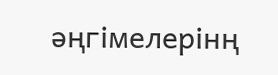әңгімелерінң